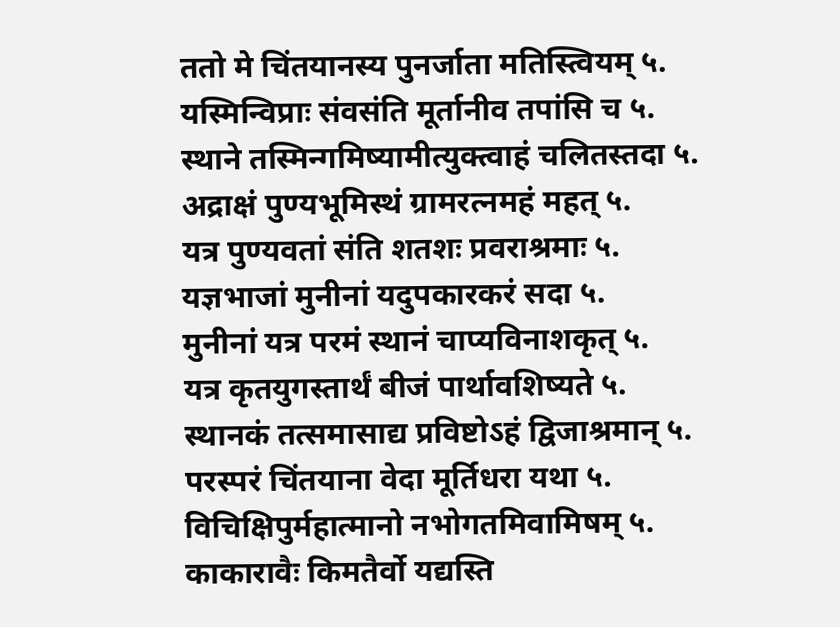ततो मे चिंतयानस्य पुनर्जाता मतिस्त्वियम् ५.
यस्मिन्विप्राः संवसंति मूर्तानीव तपांसि च ५.
स्थाने तस्मिन्गमिष्यामीत्युक्त्वाहं चलितस्तदा ५.
अद्राक्षं पुण्यभूमिस्थं ग्रामरत्नमहं महत् ५.
यत्र पुण्यवतां संति शतशः प्रवराश्रमाः ५.
यज्ञभाजां मुनीनां यदुपकारकरं सदा ५.
मुनीनां यत्र परमं स्थानं चाप्यविनाशकृत् ५.
यत्र कृतयुगस्तार्थं बीजं पार्थावशिष्यते ५.
स्थानकं तत्समासाद्य प्रविष्टोऽहं द्विजाश्रमान् ५.
परस्परं चिंतयाना वेदा मूर्तिधरा यथा ५.
विचिक्षिपुर्महात्मानो नभोगतमिवामिषम् ५.
काकारावैः किमतैर्वो यद्यस्ति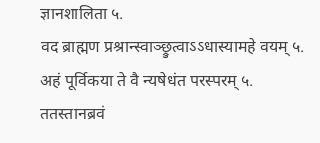ज्ञानशालिता ५.
वद ब्राह्मण प्रश्रान्स्वाञ्छ्रुत्वाऽऽधास्यामहे वयम् ५.
अहं पूर्विकया ते वै न्यषेधंत परस्परम् ५.
ततस्तानब्रवं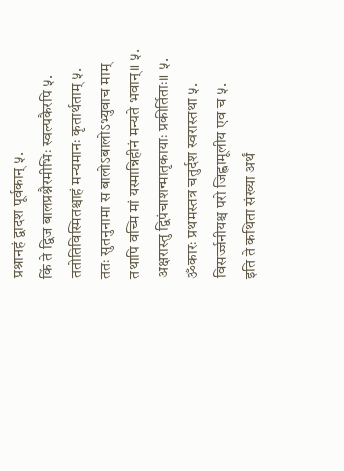प्रश्रानहं द्वादश पूर्वकान् ५.
किं ते द्विज बालप्रश्नैरमीभिः स्वल्पकैरपि ५.
ततोतिविस्मितश्चाहं मन्यमानः कृतार्थताम् ५.
ततः सुतनुनामा स बालोऽबालोऽभ्युवाच माम् तथापि वच्मि मां यस्मान्निहीनं मन्यते भवान्॥ ५.
अक्षरास्तु द्विपंचाशन्मातृकायाः प्रकीर्तिताः॥ ५.
ॐकारः प्रथमस्तत्र चतुर्दश स्वरास्तथा ५.
विसर्ज्जनीयश्च परो जिह्वामूलीय एव च ५.
इति ते कथिता संख्या अर्थं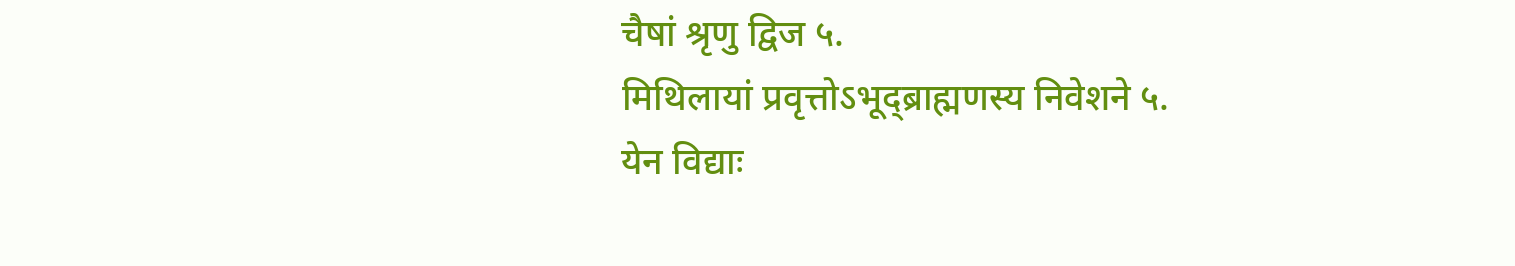चैषां श्रृणु द्विज ५.
मिथिलायां प्रवृत्तोऽभूद्ब्राह्मणस्य निवेशने ५.
येन विद्याः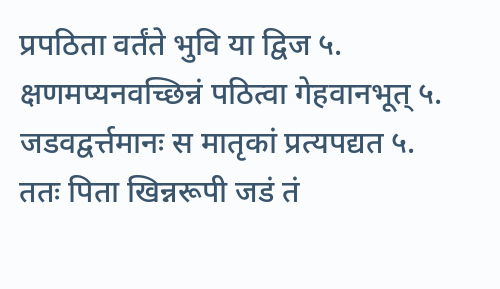प्रपठिता वर्तंते भुवि या द्विज ५.
क्षणमप्यनवच्छिन्नं पठित्वा गेहवानभूत् ५.
जडवद्वर्त्तमानः स मातृकां प्रत्यपद्यत ५.
ततः पिता खिन्नरूपी जडं तं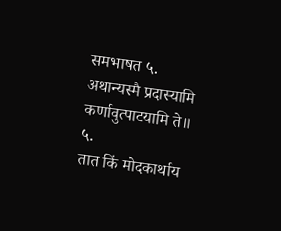समभाषत ५.
अथान्यस्मै प्रदास्यामि कर्णावुत्पाटयामि ते॥ ५.
तात किं मोदकार्थाय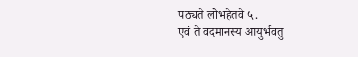पठ्यते लोभहेतवे ५.
एवं ते वदमानस्य आयुर्भवतु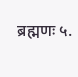ब्रह्मणः ५.